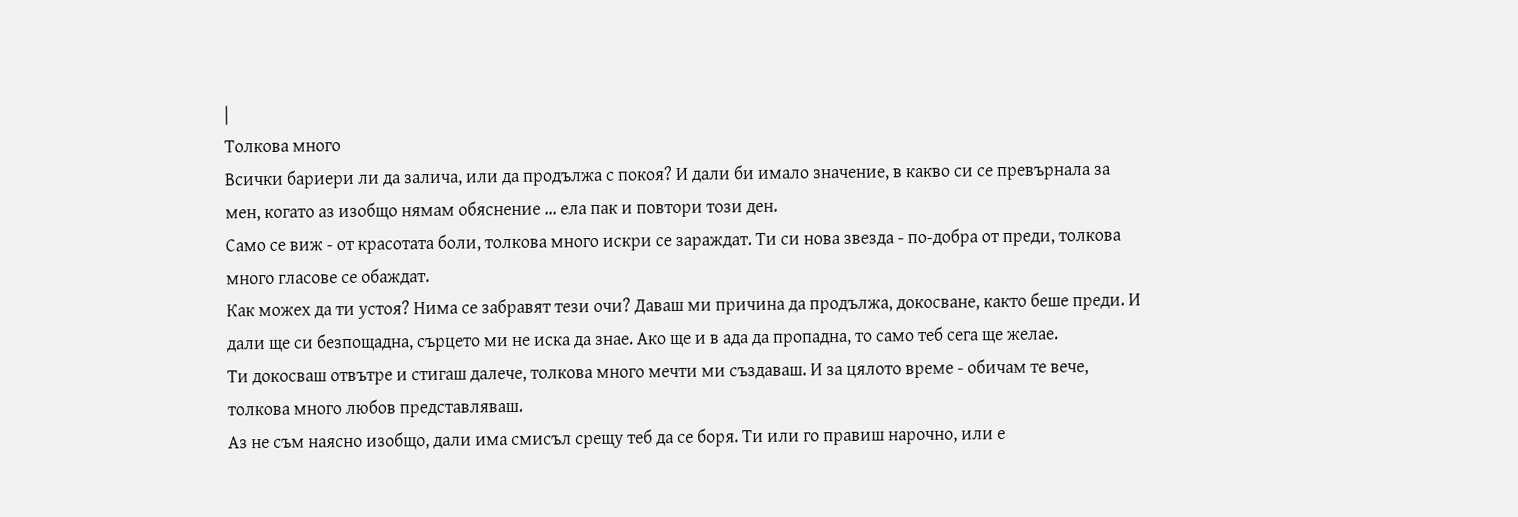|
Толкова много
Всички бариери ли да залича, или да продължа с покоя? И дали би имало значение, в какво си се превърнала за мен, когато аз изобщо нямам обяснение ... ела пак и повтори този ден.
Само се виж - от красотата боли, толкова много искри се зараждат. Ти си нова звезда - по-добра от преди, толкова много гласове се обаждат.
Как можех да ти устоя? Нима се забравят тези очи? Даваш ми причина да продължа, докосване, както беше преди. И дали ще си безпощадна, сърцето ми не иска да знае. Ако ще и в ада да пропадна, то само теб сега ще желае.
Ти докосваш отвътре и стигаш далече, толкова много мечти ми създаваш. И за цялото време - обичам те вече, толкова много любов представляваш.
Аз не съм наясно изобщо, дали има смисъл срещу теб да се боря. Ти или го правиш нарочно, или е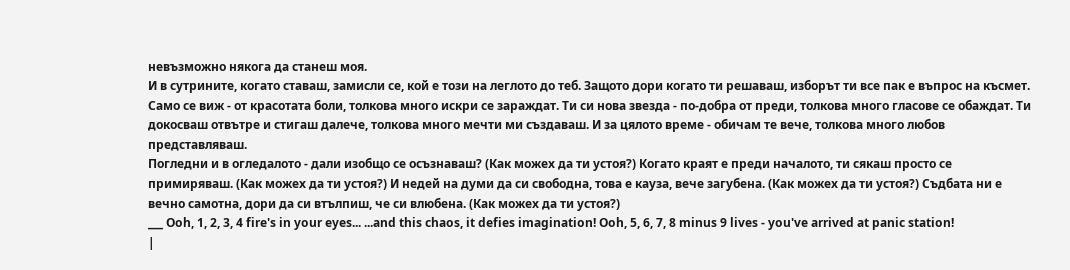невъзможно някога да станеш моя.
И в сутрините, когато ставаш, замисли се, кой е този на леглото до теб. Защото дори когато ти решаваш, изборът ти все пак е въпрос на късмет.
Само се виж - от красотата боли, толкова много искри се зараждат. Ти си нова звезда - по-добра от преди, толкова много гласове се обаждат. Ти докосваш отвътре и стигаш далече, толкова много мечти ми създаваш. И за цялото време - обичам те вече, толкова много любов представляваш.
Погледни и в огледалото - дали изобщо се осъзнаваш? (Как можех да ти устоя?) Когато краят е преди началото, ти сякаш просто се примиряваш. (Как можех да ти устоя?) И недей на думи да си свободна, това е кауза, вече загубена. (Как можех да ти устоя?) Съдбата ни е вечно самотна, дори да си втълпиш, че си влюбена. (Как можех да ти устоя?)
___ Ooh, 1, 2, 3, 4 fire's in your eyes... ...and this chaos, it defies imagination! Ooh, 5, 6, 7, 8 minus 9 lives - you've arrived at panic station!
|